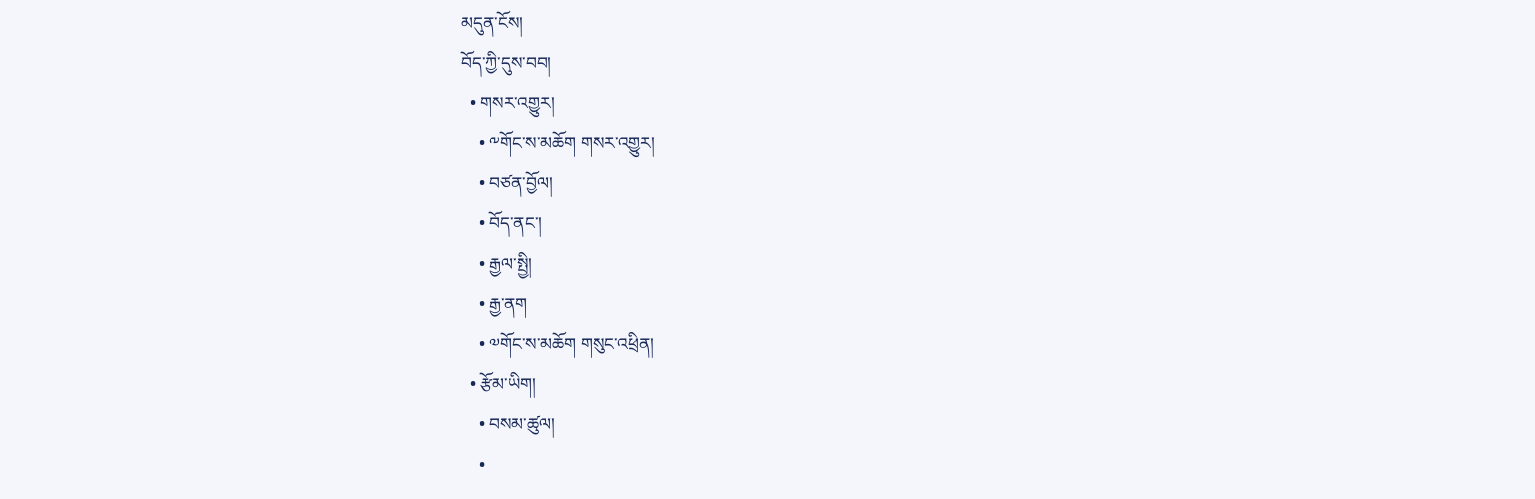མདུན་ངོས།
བོད་ཀྱི་དུས་བབ།
  • གསར་འགྱུར།
    • ༸གོང་ས་མཆོག གསར་འགྱུར།
    • བཙན་བྱོལ།
    • བོད་ནང་།
    • རྒྱལ་སྤྱི།
    • རྒྱ་ནག
    • ༧གོང་ས་མཆོག གསུང་འཕྲིན།
  • རྩོམ་ཡིག།
    • བསམ་ཚུལ།
    •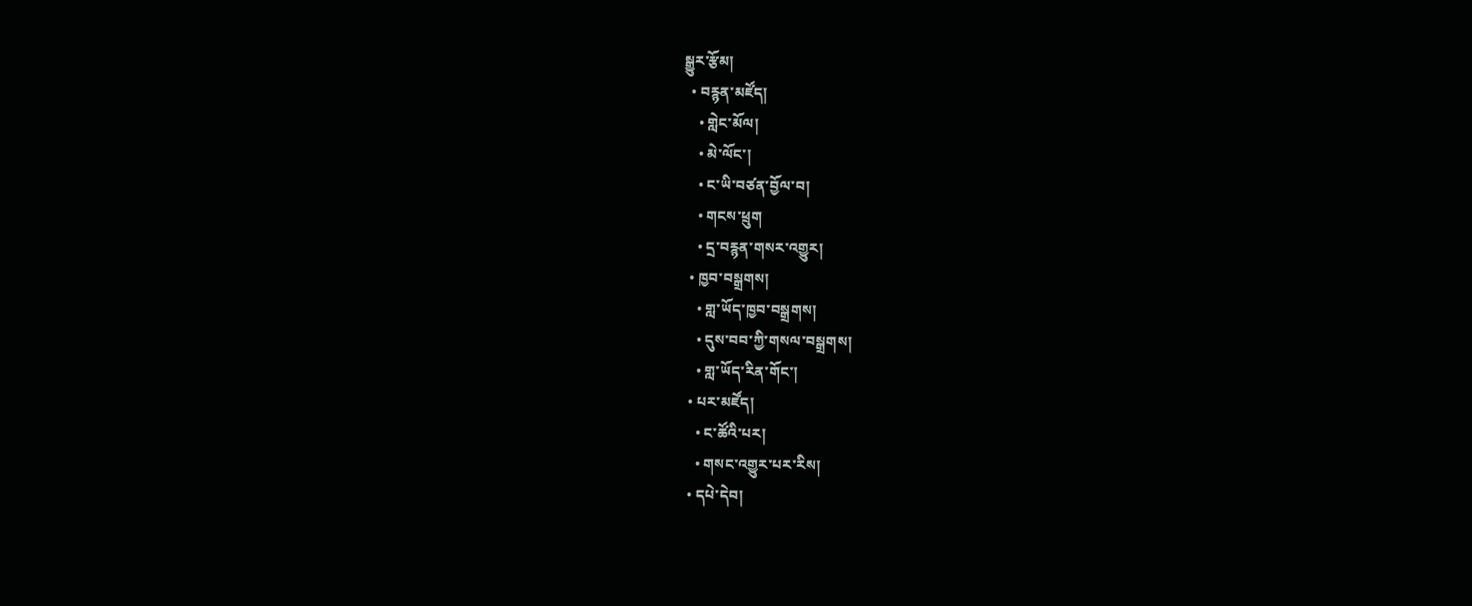སྒྱུར་རྩོམ།
  • བརྙན་མཛོད།
    • གླེང་མོལ།
    • མེ་ལོང་།
    • ང་ཡི་བཙན་བྱོལ་བ།
    • གངས་ཕྲུག
    • དྲ་བརྙན་གསར་འགྱུར།
  • ཁྱབ་བསྒྲགས།
    • གླ་ཡོད་ཁྱབ་བསྒྲགས།
    • དུས་བབ་ཀྱི་གསལ་བསྒྲགས།
    • གླ་ཡོད་རིན་གོང་།
  • པར་མཛོད།
    • ང་ཚོའི་པར།
    • གསང་འགྱུར་པར་རིས།
  • དཔེ་དེབ།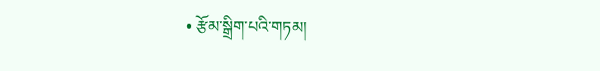• རྩོམ་སྒྲིག་པའི་གཏམ།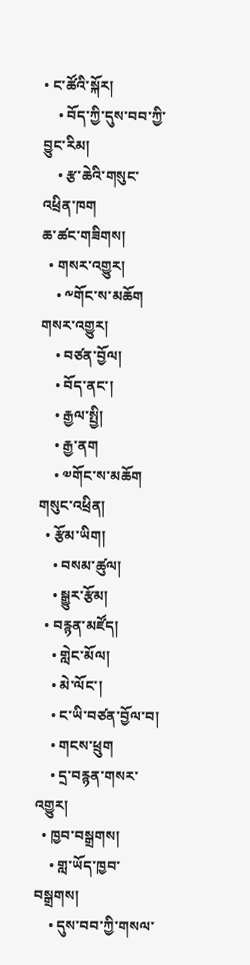• ང་ཚོའི་སྐོར།
    • བོད་ཀྱི་དུས་བབ་ཀྱི་བྱུང་རིམ།
    • རྩ་ཆེའི་གསུང་འཕྲིན་ཁག
ཆ་ཚང་གཟིགས།
  • གསར་འགྱུར།
    • ༸གོང་ས་མཆོག གསར་འགྱུར།
    • བཙན་བྱོལ།
    • བོད་ནང་།
    • རྒྱལ་སྤྱི།
    • རྒྱ་ནག
    • ༧གོང་ས་མཆོག གསུང་འཕྲིན།
  • རྩོམ་ཡིག།
    • བསམ་ཚུལ།
    • སྒྱུར་རྩོམ།
  • བརྙན་མཛོད།
    • གླེང་མོལ།
    • མེ་ལོང་།
    • ང་ཡི་བཙན་བྱོལ་བ།
    • གངས་ཕྲུག
    • དྲ་བརྙན་གསར་འགྱུར།
  • ཁྱབ་བསྒྲགས།
    • གླ་ཡོད་ཁྱབ་བསྒྲགས།
    • དུས་བབ་ཀྱི་གསལ་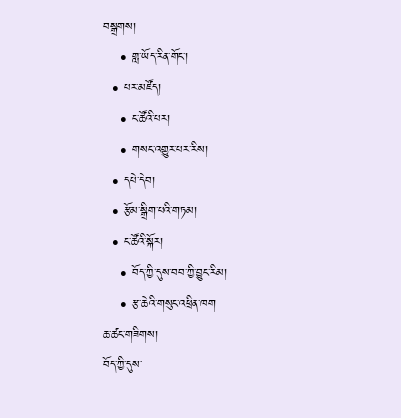བསྒྲགས།
    • གླ་ཡོད་རིན་གོང་།
  • པར་མཛོད།
    • ང་ཚོའི་པར།
    • གསང་འགྱུར་པར་རིས།
  • དཔེ་དེབ།
  • རྩོམ་སྒྲིག་པའི་གཏམ།
  • ང་ཚོའི་སྐོར།
    • བོད་ཀྱི་དུས་བབ་ཀྱི་བྱུང་རིམ།
    • རྩ་ཆེའི་གསུང་འཕྲིན་ཁག
ཆ་ཚང་གཟིགས།
བོད་ཀྱི་དུས་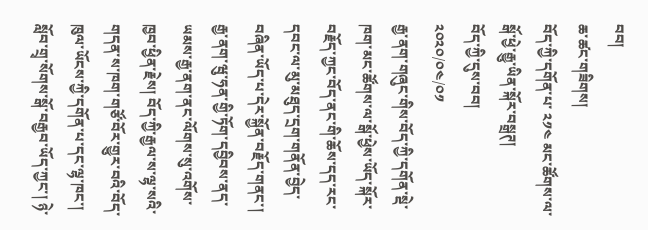བབ།
ཆ་ཚང་གཟིགས།
བོད་ཀྱི་དགོན་པ་ ༢༡༤ མང་ཚོགས་ལ་སྒོ་ཕྱེ་རྒྱུ་ཡིན་སྐོར་བསྒྲཊ།
བོད་ཀྱི་དུས་བབ།
༢༠༢༠/༠༤/༠༡
རྒྱ་ནག་གཞུང་གིས་བོད་ཀྱི་དགོན་སྡེ་ཁག་མང་ཚོགས་ལ་སྒོ་ཕྱེས་ཡོད་སྐོར་བརྗོད་ཀྱང་བོད་ནང་གི་ཆོས་དད་རང་དབང་ལ་མུ་མཐུད་དྲག་གནོན་བྱེད་བཞིན་ཡོད་པ་དེར་སྐྱོན་བརྗོད་གནང་། རྒྱ་ནག་ཝུ་ཧན་གྱི་ཏོག་དབྱིབས་ནད་ཡམས་རྒྱ་ནག་ནང་ལོགས་སུ་འགོས་ཁྱབ་ཕྱིན་རྗེས། བོད་ཀྱི་རྒྱལ་ས་ལྷ་སའི་གདན་ས་ཁག་གཙོ་བོར་གྱུར་བའི་བོད་ཁུལ་ཡོངས་ཀྱི་དགོན་པ་དང་ལྷ་ཁང་། སློབ་གྲྭ་སོགས་སྒོ་བརྒྱབ་ཡོད་ཀྱང་། ཉེ་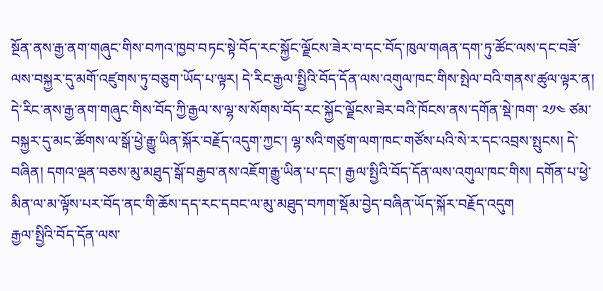སྔོན་ནས་རྒྱ་ནག་གཞུང་གིས་བཀའ་ཁྱབ་བཏང་སྟེ་བོད་རང་སྐྱོང་ལྗོངས་ཟེར་བ་དང་བོད་ཁུལ་གཞན་དག་ཏུ་ཚོང་ལས་དང་བཟོ་ལས་བསྐྱར་དུ་མགོ་འཛུགས་ཏུ་བཅུག་ཡོད་པ་ལྟར། དེ་རིང་རྒྱལ་སྤྱིའི་བོད་དོན་ལས་འགུལ་ཁང་གིས་སྤེལ་བའི་གནས་ཚུལ་ལྟར་ན། དེ་རིང་ནས་རྒྱ་ནག་གཞུང་གིས་བོད་ཀྱི་རྒྱལ་ས་ལྷ་ས་སོགས་བོད་རང་སྐྱོང་ལྗོངས་ཟེར་བའི་ཁོངས་ནས་དགོན་སྡེ་ཁག་ ༢༡༤ ཙམ་བསྐྱར་དུ་མང་ཚོགས་ལ་སྒོ་ཕྱེ་རྒྱུ་ཡིན་སྐོར་བརྗོད་འདུག་ཀྱང་། ལྷ་སའི་གཙུག་ལག་ཁང་གཙོས་པའི་སེ་ར་དང་འབྲས་སྤུངས། དེ་བཞིན། དགའ་ལྡན་བཅས་མུ་མཐུད་སྒོ་བརྒྱབ་ནས་འཇོག་རྒྱུ་ཡིན་པ་དང་། རྒྱལ་སྤྱིའི་བོད་དོན་ལས་འགུལ་ཁང་གིས། དགོན་པ་ཕྱེ་མིན་ལ་མ་ལྟོས་པར་བོད་ནང་གི་ཆོས་དད་རང་དབང་ལ་མུ་མཐུད་བཀག་སྡོམ་བྱེད་བཞིན་ཡོད་སྐོར་བརྗོད་འདུག
རྒྱལ་སྤྱིའི་བོད་དོན་ལས་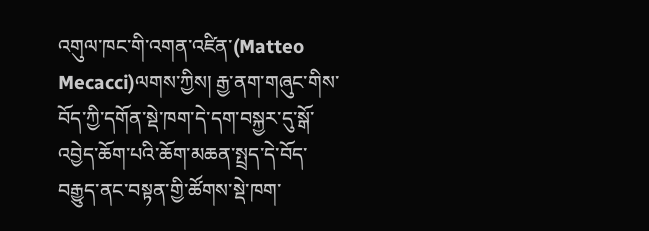འགུལ་ཁང་གི་འགན་འཛིན་(Matteo Mecacci)ལགས་ཀྱིས། རྒྱ་ནག་གཞུང་གིས་བོད་ཀྱི་དགོན་སྡེ་ཁག་དེ་དག་བསྐྱར་དུ་སྒོ་འབྱེད་ཆོག་པའི་ཆོག་མཆན་སྤྲད་དེ་བོད་བརྒྱུད་ནང་བསྟན་གྱི་ཚོགས་སྡེ་ཁག་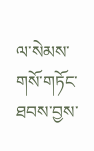ལ་སེམས་གསོ་གཏོང་ཐབས་བྱས་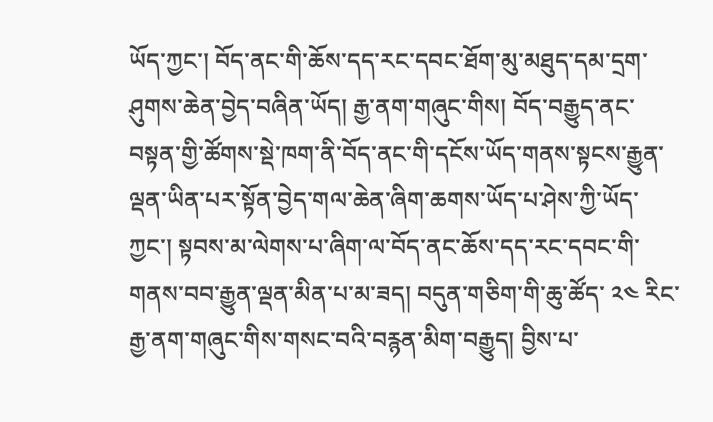ཡོད་ཀྱང་། བོད་ནང་གི་ཆོས་དད་རང་དབང་ཐོག་མུ་མཐུད་དམ་དྲག་ཤུགས་ཆེན་བྱེད་བཞིན་ཡོད། རྒྱ་ནག་གཞུང་གིས། བོད་བརྒྱུད་ནང་བསྟན་གྱི་ཚོགས་སྡེ་ཁག་ནི་བོད་ནང་གི་དངོས་ཡོད་གནས་སྟངས་རྒྱུན་ལྡན་ཡིན་པར་སྟོན་བྱེད་གལ་ཆེན་ཞིག་ཆགས་ཡོད་པ་ཤེས་ཀྱི་ཡོད་ཀྱང་། སྟབས་མ་ལེགས་པ་ཞིག་ལ་བོད་ནང་ཆོས་དད་རང་དབང་གི་གནས་བབ་རྒྱུན་ལྡན་མིན་པ་མ་ཟད། བདུན་གཅིག་གི་ཆུ་ཚོད་ ༢༤ རིང་རྒྱ་ནག་གཞུང་གིས་གསང་བའི་བརྙན་མིག་བརྒྱུད། བྱིས་པ་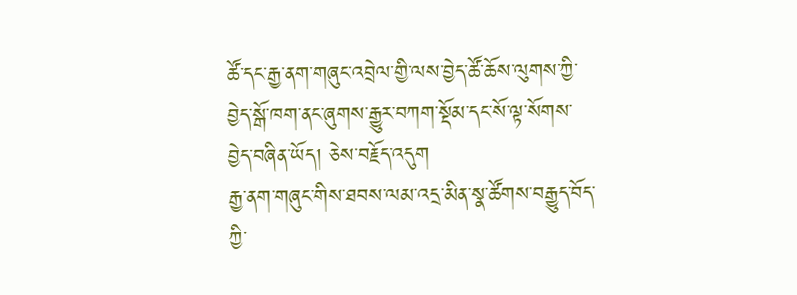ཚོ་དང་རྒྱ་ནག་གཞུང་འབྲེལ་གྱི་ལས་བྱེད་ཚོ་ཆོས་ལུགས་ཀྱི་བྱེད་སྒོ་ཁག་ནང་ཞུགས་རྒྱུར་བཀག་སྡོམ་དང་སོ་ལྟ་སོགས་བྱེད་བཞིན་ཡོད། ཅེས་བརྗོད་འདུག
རྒྱ་ནག་གཞུང་གིས་ཐབས་ལམ་འདྲ་མིན་སྣ་ཚོགས་བརྒྱུད་བོད་ཀྱི་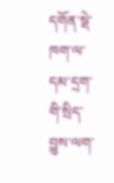དགོན་སྡེ་ཁག་ལ་དམ་དྲག་གི་སྲིད་བྱུས་ལག་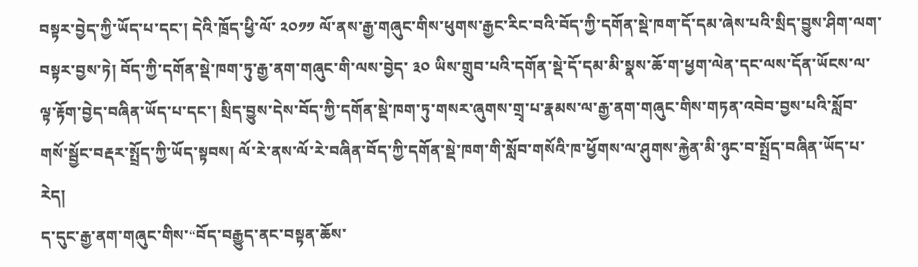བསྟར་བྱེད་ཀྱི་ཡོད་པ་དང་། དེའི་ཁྲོད་ཕྱི་ལོ་ ༢༠༡༡ ལོ་ནས་རྒྱ་གཞུང་གིས་ཕུགས་རྒྱང་རིང་བའི་བོད་ཀྱི་དགོན་སྡེ་ཁག་དོ་དམ་ཞེས་པའི་སྲིད་བྱུས་ཤིག་ལག་བསྟར་བྱས་ཏེ། བོད་ཀྱི་དགོན་སྡེ་ཁག་ཏུ་རྒྱ་ནག་གཞུང་གི་ལས་བྱེད་ ༣༠ ཡིས་གྲུབ་པའི་དགོན་སྡེ་དོ་དམ་མི་སྣས་ཆོ་ག་ཕྱག་ལེན་དང་ལས་དོན་ཡོངས་ལ་ལྟ་རྟོག་བྱེད་བཞིན་ཡོད་པ་དང་། སྲིད་བྱུས་དེས་བོད་ཀྱི་དགོན་སྡེ་ཁག་ཏུ་གསར་ཞུགས་གྲྭ་པ་རྣམས་ལ་རྒྱ་ནག་གཞུང་གིས་གཏན་འབེབ་བྱས་པའི་སློབ་གསོ་སྦྱོང་བརྡར་སྤྲོད་ཀྱི་ཡོད་སྟབས། ལོ་རེ་ནས་ལོ་རེ་བཞིན་བོད་ཀྱི་དགོན་སྡེ་ཁག་གི་སློབ་གསོའི་ཁ་ཕྱོགས་ལ་ཤུགས་རྐྱེན་མི་ཉུང་བ་སྤྲོད་བཞིན་ཡོད་པ་རེད།
ད་དུང་རྒྱ་ནག་གཞུང་གིས་“བོད་བརྒྱུད་ནང་བསྟན་ཆོས་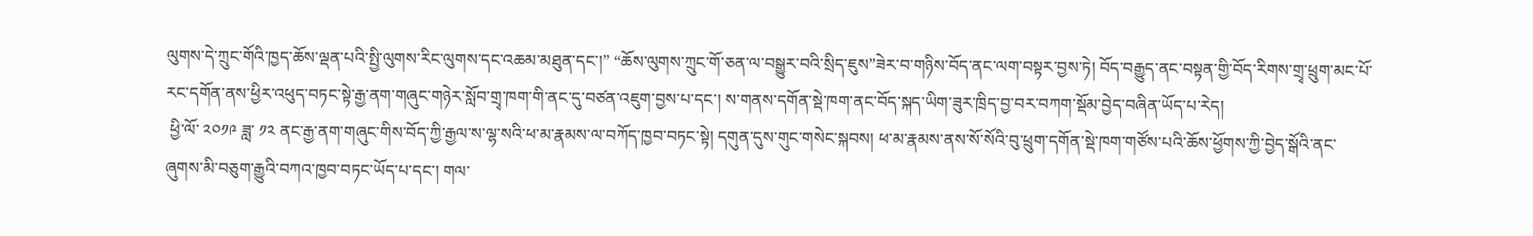ལུགས་དེ་ཀྲུང་གོའི་ཁྱད་ཆོས་ལྡན་པའི་སྤྱི་ལུགས་རིང་ལུགས་དང་འཆམ་མཐུན་དང་།” “ཆོས་ལུགས་ཀྲུང་གོ་ཅན་ལ་བསྒྱུར་བའི་སྲིད་ཇུས”ཟེར་བ་གཉིས་བོད་ནང་ལག་བསྟར་བྱས་ཏེ། བོད་བརྒྱུད་ནང་བསྟན་གྱི་བོད་རིགས་གྲྭ་ཕྲུག་མང་པོ་རང་དགོན་ནས་ཕྱིར་འཕུད་བཏང་སྟེ་རྒྱ་ནག་གཞུང་གཉེར་སློབ་གྲྭ་ཁག་གི་ནང་དུ་བཙན་འཇུག་བྱས་པ་དང་། ས་གནས་དགོན་སྡེ་ཁག་ནང་བོད་སྐད་ཡིག་ཟུར་ཁྲིད་བྱ་བར་བཀག་སྡོམ་བྱེད་བཞིན་ཡོད་པ་རེད།
 ཕྱི་ལོ་ ༢༠༡༩ ཟླ་ ༡༢ ནང་རྒྱ་ནག་གཞུང་གིས་བོད་ཀྱི་རྒྱལ་ས་ལྷ་སའི་ཕ་མ་རྣམས་ལ་བཀོད་ཁྱབ་བཏང་སྟེ། དགུན་དུས་གུང་གསེང་སྐབས། ཕ་མ་རྣམས་ནས་སོ་སོའི་བུ་ཕྲུག་དགོན་སྡེ་ཁག་གཙོས་པའི་ཆོས་ཕྱོགས་ཀྱི་བྱེད་སྒོའི་ནང་ཞུགས་མི་བཅུག་རྒྱུའི་བཀའ་ཁྱབ་བཏང་ཡོད་པ་དང་། གལ་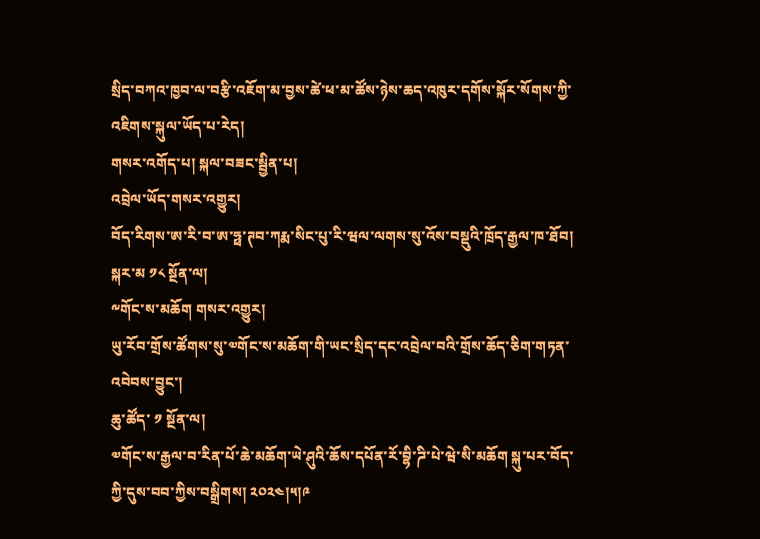སྲིད་བཀའ་ཁྱབ་ལ་བརྩི་འཇོག་མ་བྱས་ཚེ་ཕ་མ་ཚོས་ཉེས་ཆད་འཁུར་དགོས་སྐོར་སོགས་ཀྱི་འཇིགས་སྐུལ་ཡོད་པ་རེད།
གསར་འགོད་པ། སྐལ་བཟང་སྦྱིན་པ།
འབྲེལ་ཡོད་གསར་འགྱུར།
བོད་རིགས་ཨ་རི་བ་ཨ་ཧྥ་ཊབ་ཀརྨ་སིང་པུ་རི་ཝལ་ལགས་སུ་འོས་བསྡུའི་ཁྲོད་རྒྱལ་ཁ་ཐོབ།
སྐར་མ ༡༨ སྔོན་ལ།
༸གོང་ས་མཆོག གསར་འགྱུར།
ཡུ་རོབ་གྲོས་ཚོགས་སུ་༧གོང་ས་མཆོག་གི་ཡང་སྲིད་དང་འབྲེལ་བའི་གྲོས་ཆོད་ཅིག་གཏན་འབེབས་བྱུང་།
ཆུ་ཚོད་ ༡ སྔོན་ལ།
༧གོང་ས་རྒྱལ་བ་རིན་པོ་ཆེ་མཆོག་ཡེ་ཤུའི་ཆོས་དཔོན་རོ་བྷི་ཌི་པེ་ཝེ་སི་མཆོག སྐུ་པར་བོད་ཀྱི་དུས་བབ་ཀྱིས་བསྒྲིགས། ༢༠༢༤།༥།༩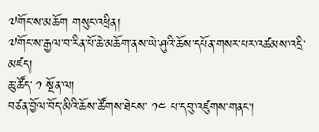༧གོང་ས་མཆོག གསུང་འཕྲིན།
༧གོང་ས་རྒྱལ་བ་རིན་པོ་ཆེ་མཆོག་ནས་ཡེ་ཤུའི་ཆོས་དཔོན་གསར་པར་འཚམས་འདྲི་མཛད།
ཆུ་ཚོད་ ༡ སྔོན་ལ།
བཙན་བྱོལ་བོད་མིའི་ཆོས་ཚོགས་ཐེངས་ ༡༤ པ་དབུ་འཛུགས་གནང་།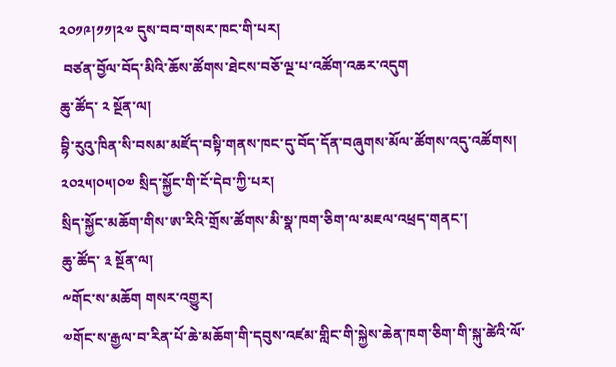༢༠༡༩།༡༡།༢༧ དུས་བབ་གསར་ཁང་གི་པར།
 བཙན་བྱོལ་བོད་མིའི་ཆོས་ཚོགས་ཐེངས་བཅོ་ལྔ་པ་འཚོག་འཆར་འདུག
ཆུ་ཚོད་ ༢ སྔོན་ལ།
བྷི་རུའུ་ཁིན་སི་བསམ་མཛོད་བསྟི་གནས་ཁང་དུ་བོད་དོན་བཞུགས་མོལ་ཚོགས་འདུ་འཚོགས། ༢༠༢༥།༠༥།༠༧ སྲིད་སྐྱོང་གི་ངོ་དེབ་ཀྱི་པར།
སྲིད་སྐྱོང་མཆོག་གིས་ཨ་རིའི་གྲོས་ཚོགས་མི་སྣ་ཁག་ཅིག་ལ་མཇལ་འཕྲད་གནང་།
ཆུ་ཚོད་ ༣ སྔོན་ལ།
༸གོང་ས་མཆོག གསར་འགྱུར།
༧གོང་ས་རྒྱལ་བ་རིན་པོ་ཆེ་མཆོག་གི་དབུས་འཛམ་གླིང་གི་སྐྱེས་ཆེན་ཁག་ཅིག་གི་སྐུ་ཚེའི་ལོ་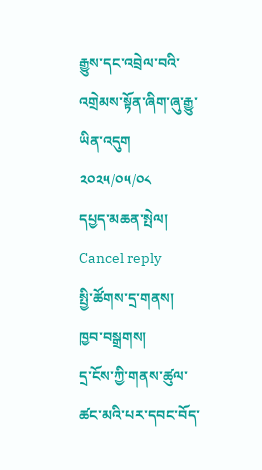རྒྱུས་དང་འབྲེལ་བའི་འགྲེམས་སྟོན་ཞིག་ཞུ་རྒྱུ་ཡིན་འདུག
༢༠༢༥/༠༥/༠༨
དཔྱད་མཆན་སྤེལ། Cancel reply
སྤྱི་ཚོགས་དྲ་གནས།
ཁྱབ་བསྒྲགས།
དྲ་ངོས་ཀྱི་གནས་ཚུལ་ཚང་མའི་པར་དབང་བོད་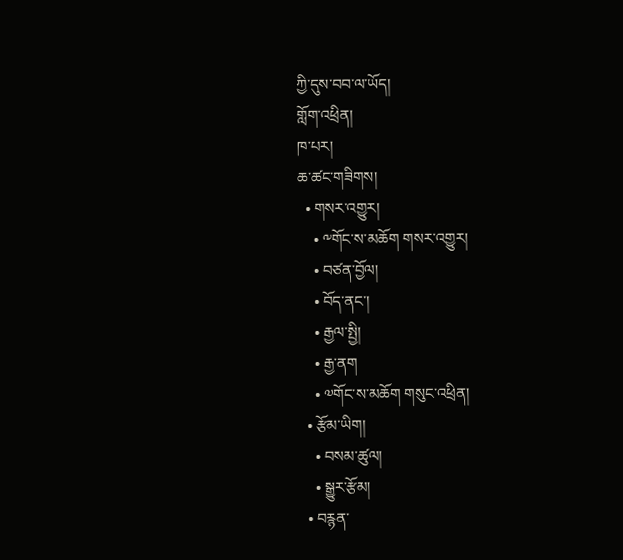ཀྱི་དུས་བབ་ལ་ཡོད།
གློག་འཕྲིན།
ཁ་པར།
ཆ་ཚང་གཟིགས།
  • གསར་འགྱུར།
    • ༸གོང་ས་མཆོག གསར་འགྱུར།
    • བཙན་བྱོལ།
    • བོད་ནང་།
    • རྒྱལ་སྤྱི།
    • རྒྱ་ནག
    • ༧གོང་ས་མཆོག གསུང་འཕྲིན།
  • རྩོམ་ཡིག།
    • བསམ་ཚུལ།
    • སྒྱུར་རྩོམ།
  • བརྙན་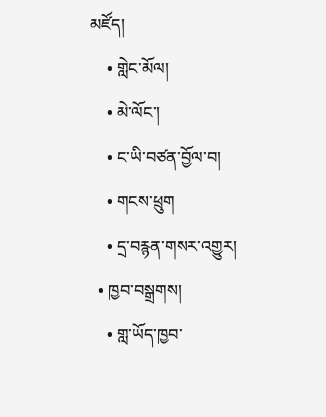མཛོད།
    • གླེང་མོལ།
    • མེ་ལོང་།
    • ང་ཡི་བཙན་བྱོལ་བ།
    • གངས་ཕྲུག
    • དྲ་བརྙན་གསར་འགྱུར།
  • ཁྱབ་བསྒྲགས།
    • གླ་ཡོད་ཁྱབ་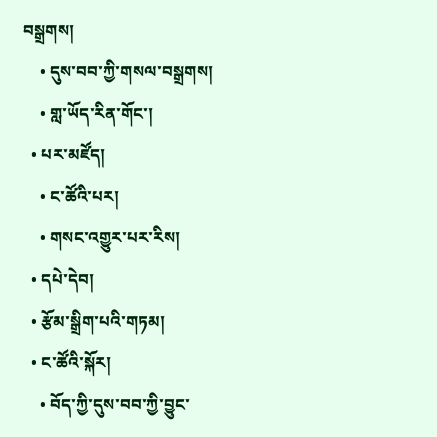བསྒྲགས།
    • དུས་བབ་ཀྱི་གསལ་བསྒྲགས།
    • གླ་ཡོད་རིན་གོང་།
  • པར་མཛོད།
    • ང་ཚོའི་པར།
    • གསང་འགྱུར་པར་རིས།
  • དཔེ་དེབ།
  • རྩོམ་སྒྲིག་པའི་གཏམ།
  • ང་ཚོའི་སྐོར།
    • བོད་ཀྱི་དུས་བབ་ཀྱི་བྱུང་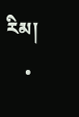རིམ།
    •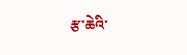རྩ་ཆེའི་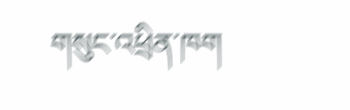གསུང་འཕྲིན་ཁག